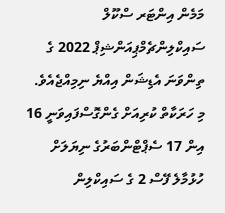މަމެން އިންޓަރ ސްކޫލް ސައިކްލިންޗެމްޕިއަންޝިޕް 2022 ގެ ތިންވަނަ އެޑިޝަން އިއްޔެ ނިމިއްޖެއެވެ.
މި ހަރަކާތް ކުރިއަށް ގެންގޮސްފައިވަނީ 16 އިން 17 ސެޕްޓްންބަރުގެ ނިޔަލަށް ހުޅުމާލެ ފޭސް 2 ގެ ސައިކްލިން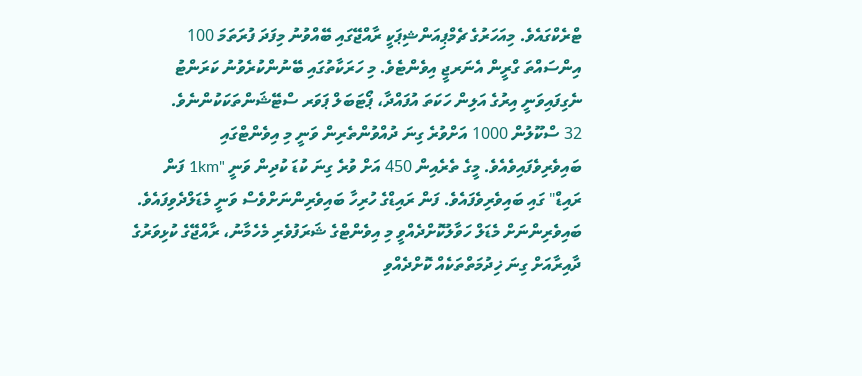ޓްރެކްގައެވެ. މިއަހަރުގެ ޗެމްޕިއަންޝިޕަކީ ރާއްޖޭގައި ބޭއްވުނު މިފަދަ ފުރަތަމަ 100 އިންސައްތަ ގްރީން އެނަރޖީ އިވެންޓެވެ. މި ހަރަކާތުގައި ބޭނުންކުރެވުނު ކަރަންޓު ނެގިފައިވަނީ އިރުގެ އަލިން ހަކަތަ އުފައްދާ، ޕޯޓަބަލް ޕަވަރ ސްޓޭޝަންތަކަކުންނެވެ.
32 ސްކޫލުން 1000 އަށްވުރެ ގިނަ ދުއްވުންތެރިން ވަނީ މި އިވެންޓްގައި ބައިވެރިވެފައިވެއެވެ. މީގެ ތެރެއިން 450 އަށް ވުރެ ގިނަ ކުޑަ ކުދިން ވަނީ "1km ފަން ރައިޑް" ގައި ބައިވެރިވެފައެވެ. ފަން ރައިޑްގެ ހުރިހާ ބައިވެރިންނަށްވެސް ވަނީ މެޑަލްދެވިފައެވެ. ބައިވެރިންނަށް މެޑަލް ހަވާލުކޮށްދެއްވީ މި އިވެންޓްގެ ޝަރަފުވެރި މެހެމާނު، ރާއްޖޭގެ ކުޅިވަރުގެ ދާއިރާއަށް ގިނަ ޚިދުމަތްތަކެއް ކޮށްދެއްވި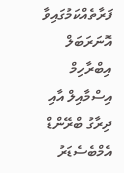ފަރާތެއްކަމުގައިވާ އޮނަރަބަލް އިބްރާހިމް އިސްމާއިލް އާއި ދިރާގު ބްރޭންޑް އެމްބެސެޑަރު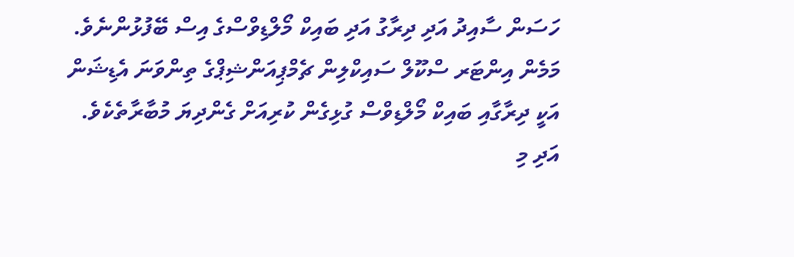ހަސަން ސާއިދު އަދި ދިރާގު އަދި ބައިކް މޯލްޑިވްސްގެ އިސް ބޭފުޅުންނެވެ.
މަމެން އިންޓަރ ސްކޫލް ސައިކްލިން ޗެމްޕިއަންޝިޕްގެ ތިންވަނަ އެޑިޝަން އަކީ ދިރާގާއި ބައިކް މޯލްޑިވްސް ގުޅިގެން ކުރިއަށް ގެންދިޔަ މުބާރާތެކެވެ. އަދި މި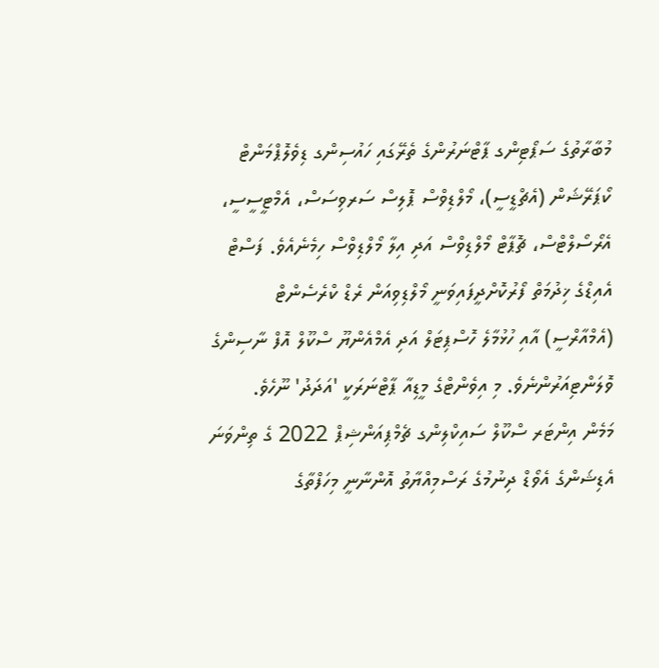މުބާރާތުގެ ސަޕޯޓިންގ ޕާޓްނަރުންގެ ތެރޭގައި ހައުސިންގ ޑިވެލޮޕްމަންޓް ކޯޕަރޭޝަން (އެޗްޑީސީ)، މޯލްޑިވްސް ޕޮލިސް ސަރވިސަސް، އެމްޓީސީސީ، އެރޯސޯލްޓްސް، ޗޮޕާޓް މޯލްޑިވްސް އަދި އިލާ މޯލްޑިވްސް ހިމެނެއެވެ. ފަސްޓް އެއިޑްގެ ޚިދުމަތް ފޯރުކޮށްދީފައިވަނީ މޯލްޑިވިއަން ރެޑް ކްރެސެންޓް (އެމްއާރްސީ) އާއި ހުޅުމާލެ ހޮސްޕިޓަލް އަދި އެމްއެންޔޫ ސްކޫލް އޮފް ނާސިންގެ ވޮލަންޓިއަރުންނެވެ. މި އިވެންޓްގެ މީޑިއާ ޕާޓްނަރަކީ 'އަދަދު' ނޫހެވެ.
މަމެން އިންޓަރ ސްކޫލް ސައިކްލިންގ ޗެމްޕިއަންޝިޕް 2022 ގެ ތިންވަނަ އެޑިޝަންގެ އެވޯޑް ދިނުމުގެ ރަސްމިއްޔާތު އޮންނާނީ މިހަފްތާގެ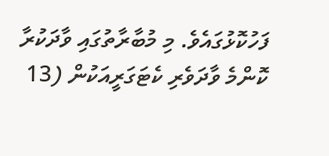ފަހުކޮޅުގައެވެ. މި މުބާރާތުގައި ވާދަކުރާ ކޮންމެ ވާދަވެރި ކެޓަގަރީއަކުން (13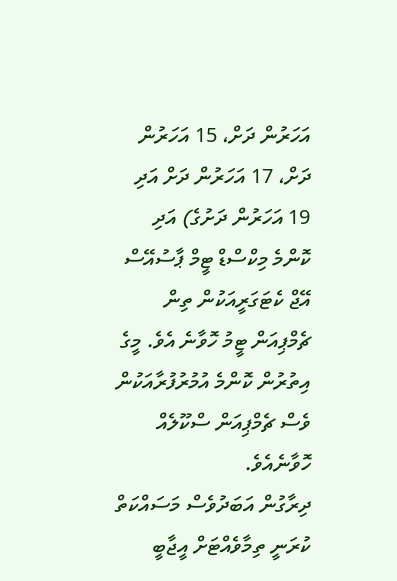އަހަރުން ދަށް، 15 އަހަރުން ދަށް، 17 އަހަރުން ދަށް އަދި 19 އަހަރުން ދަށުގެ) އަދި ކޮންމެ މިކްސްޑް ޓީމް ޕާސުއޭސް އޭޖް ކެޓަގަރީއަކުން ތިން ޗެމްޕިއަން ޓީމު ހޮވާނެ އެވެ. މީގެ އިތުރުން ކޮންމެ އުމުރުފުރާއަކުން ވެސް ޗެމްޕިއަން ސްކޫލެއް ހޮވާނެއެވެ.
ދިރާގުން އަބަދުވެސް މަސައްކަތް ކުރަނީ ތިމާވެއްޓަށް އީޖާބީ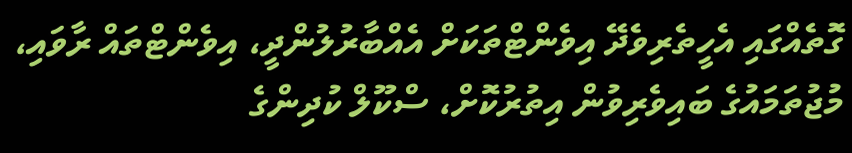ގޮތެއްގައި އެހީތެރިވެދޭ އިވެންޓްތަކަށް އެއްބާރުލުންދީ، އިވެންޓްތައް ރާވައި، މުޖުތަމައުގެ ބައިވެރިވުން އިތުރުކޮށް، ސްކޫލް ކުދިންގެ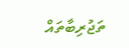ތަޖުރިބާތައް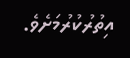އިތުރުކުރުމަށެވެ.